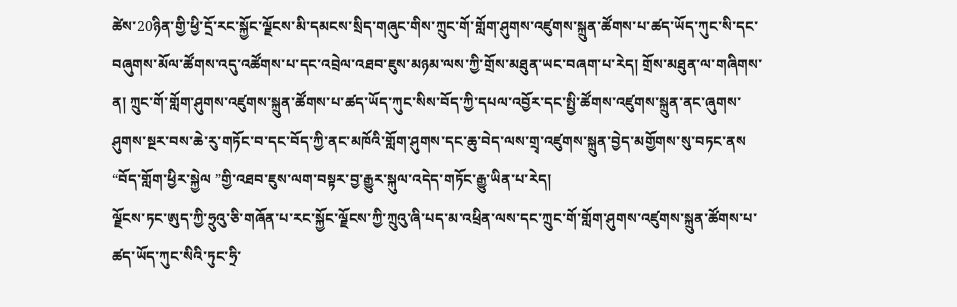ཚེས་20ཉིན་གྱི་ཕྱི་དྲོ་རང་སྐྱོང་ལྗོངས་མི་དམངས་སྲིད་གཞུང་གིས་ཀྲུང་གོ་གློག་ཤུགས་འཛུགས་སྐྲུན་ཚོགས་པ་ཚད་ཡོད་ཀུང་སི་དང་བཞུགས་མོལ་ཚོགས་འདུ་འཚོགས་པ་དང་འབྲེལ་འཐབ་ཇུས་མཉམ་ལས་ཀྱི་གྲོས་མཐུན་ཡང་བཞག་པ་རེད། གྲོས་མཐུན་ལ་གཞིགས་ན། ཀྲུང་གོ་གློག་ཤུགས་འཛུགས་སྐྲུན་ཚོགས་པ་ཚད་ཡོད་ཀུང་སིས་བོད་ཀྱི་དཔལ་འབྱོར་དང་སྤྱི་ཚོགས་འཛུགས་སྐྲུན་ནང་ཞུགས་ཤུགས་སྔར་བས་ཆེ་རུ་གཏོང་བ་དང་བོད་ཀྱི་ནང་མཁོའི་གློག་ཤུགས་དང་ཆུ་བེད་ལས་གྲྭ་འཛུགས་སྐྲུན་བྱེད་མགྱོགས་སུ་བཏང་ནས “བོད་གློག་ཕྱིར་སྐྱེལ ”གྱི་འཐབ་ཇུས་ལག་བསྟར་བྱ་རྒྱུར་སྐུལ་འདེད་གཏོང་རྒྱུ་ཡིན་པ་རེད།
ལྗོངས་ཏང་ཨུད་ཀྱི་ཧྲུའུ་ཅི་གཞོན་པ་རང་སྐྱོང་ལྗོངས་ཀྱི་ཀྲུའུ་ཞི་པད་མ་འཕྲིན་ལས་དང་ཀྲུང་གོ་གློག་ཤུགས་འཛུགས་སྐྲུན་ཚོགས་པ་ཚད་ཡོད་ཀུང་སིའི་ཏུང་ཧྲི་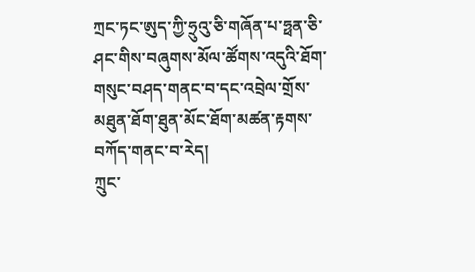ཀྲང་ཏང་ཨུད་ཀྱི་ཧྲུའུ་ཅི་གཞོན་པ་ཧྥན་ཅི་ཤང་གིས་བཞུགས་མོལ་ཚོགས་འདུའི་ཐོག་གསུང་བཤད་གནང་བ་དང་འབྲེལ་གྲོས་མཐུན་ཐོག་ཐུན་མོང་ཐོག་མཚན་རྟགས་བཀོད་གནང་བ་རེད།
ཀྲུང་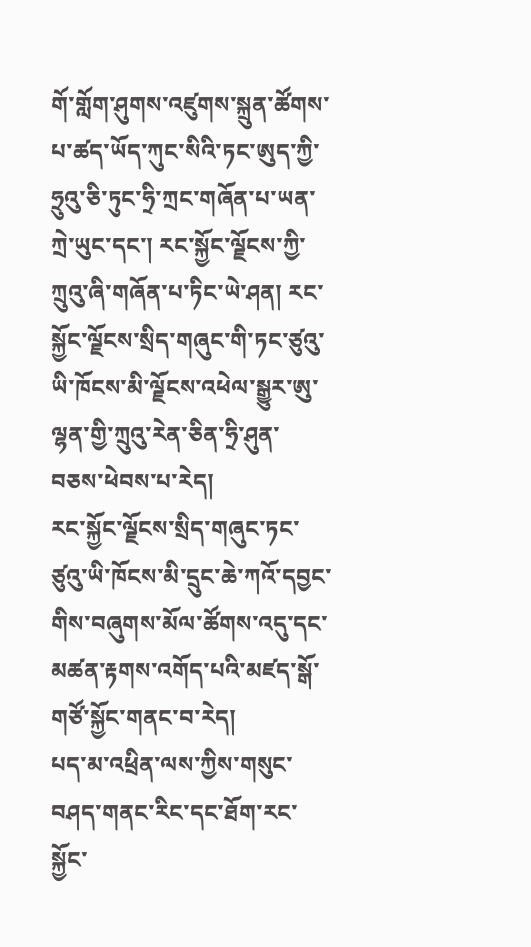གོ་གློག་ཤུགས་འཛུགས་སྐྲུན་ཚོགས་པ་ཚད་ཡོད་ཀུང་སིའི་ཏང་ཨུད་ཀྱི་ཧྲུའུ་ཅི་ཏུང་ཧྲི་ཀྲང་གཞོན་པ་ཡན་ཀྲེ་ཡུང་དང་། རང་སྐྱོང་ལྗོངས་ཀྱི་ཀྲུའུ་ཞི་གཞོན་པ་ཏིང་ཡེ་ཤན། རང་སྐྱོང་ལྗོངས་སྲིད་གཞུང་གི་ཏང་ཙུའུ་ཡི་ཁོངས་མི་ལྗོངས་འཕེལ་སྒྱུར་ཨུ་ལྷན་གྱི་ཀྲུའུ་རེན་ཅིན་ཧྲི་ཤུན་བཅས་ཕེབས་པ་རེད།
རང་སྐྱོང་ལྗོངས་སྲིད་གཞུང་ཏང་ཙུའུ་ཡི་ཁོངས་མི་དྲུང་ཆེ་ཀའོ་དབྱང་གིས་བཞུགས་མོལ་ཚོགས་འདུ་དང་མཚན་རྟགས་འགོད་པའི་མཛད་སྒོ་གཙོ་སྐྱོང་གནང་བ་རེད།
པད་མ་འཕྲིན་ལས་ཀྱིས་གསུང་བཤད་གནང་རིང་དང་ཐོག་རང་སྐྱོང་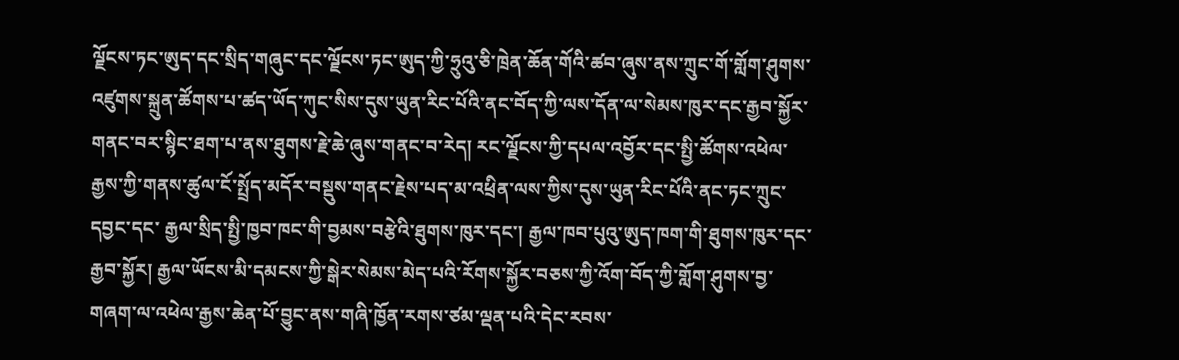ལྗོངས་ཏང་ཨུད་དང་སྲིད་གཞུང་དང་ལྗོངས་ཏང་ཨུད་ཀྱི་ཧྲུའུ་ཅི་ཁྲེན་ཆོན་གོའི་ཚབ་ཞུས་ནས་ཀྲུང་གོ་གློག་ཤུགས་འཛུགས་སྐྲུན་ཚོགས་པ་ཚད་ཡོད་ཀུང་སིས་དུས་ཡུན་རིང་པོའི་ནང་བོད་ཀྱི་ལས་དོན་ལ་སེམས་ཁུར་དང་རྒྱབ་སྐྱོར་གནང་བར་སྙིང་ཐག་པ་ནས་ཐུགས་རྗེ་ཆེ་ཞུས་གནང་བ་རེད། རང་ལྗོངས་ཀྱི་དཔལ་འབྱོར་དང་སྤྱི་ཚོགས་འཕེལ་རྒྱས་ཀྱི་གནས་ཚུལ་ངོ་སྤྲོད་མདོར་བསྡུས་གནང་རྗེས་པད་མ་འཕྲིན་ལས་ཀྱིས་དུས་ཡུན་རིང་པོའི་ནང་ཏང་ཀྲུང་དབྱང་དང་ རྒྱལ་སྲིད་སྤྱི་ཁྱབ་ཁང་གི་བྱམས་བརྩེའི་ཐུགས་ཁུར་དང་། རྒྱལ་ཁབ་པུའུ་ཨུད་ཁག་གི་ཐུགས་ཁུར་དང་རྒྱབ་སྐྱོར། རྒྱལ་ཡོངས་མི་དམངས་ཀྱི་སྒེར་སེམས་མེད་པའི་རོགས་སྐྱོར་བཅས་ཀྱི་འོག་བོད་ཀྱི་གློག་ཤུགས་བྱ་གཞག་ལ་འཕེལ་རྒྱས་ཆེན་པོ་བྱུང་ནས་གཞི་ཁྱོན་རགས་ཙམ་ལྡན་པའི་དེང་རབས་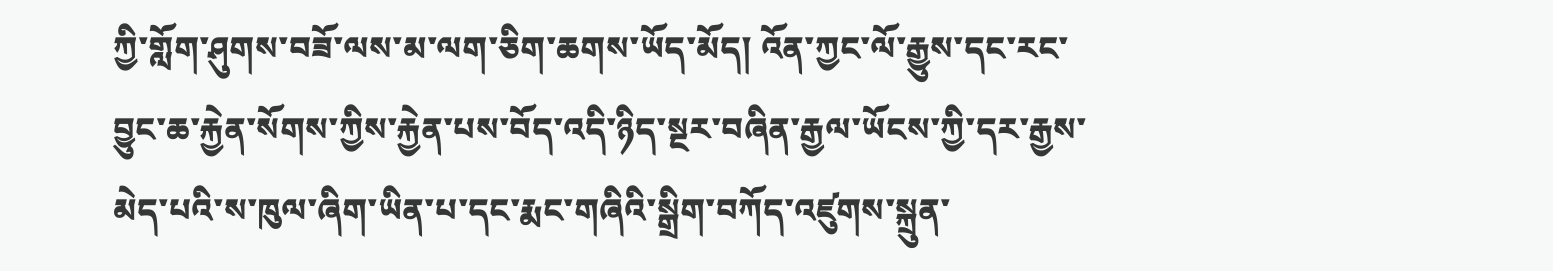ཀྱི་གློག་ཤུགས་བཟོ་ལས་མ་ལག་ཅིག་ཆགས་ཡོད་མོད། འོན་ཀྱང་ལོ་རྒྱུས་དང་རང་བྱུང་ཆ་རྐྱེན་སོགས་ཀྱིས་རྐྱེན་པས་བོད་འདི་ཉིད་སྔར་བཞིན་རྒྱལ་ཡོངས་ཀྱི་དར་རྒྱས་མེད་པའི་ས་ཁུལ་ཞིག་ཡིན་པ་དང་རྨང་གཞིའི་སྒྲིག་བཀོད་འཛུགས་སྐྲུན་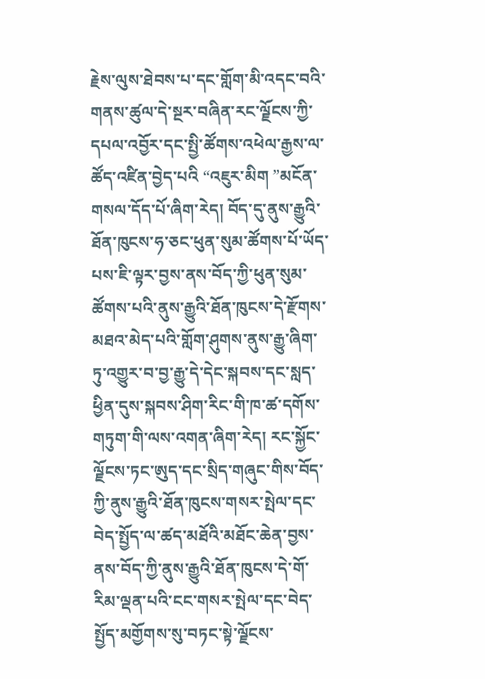རྗེས་ལུས་ཐེབས་པ་དང་གློག་མི་འདང་བའི་གནས་ཚུལ་དེ་སྔར་བཞིན་རང་ལྗོངས་ཀྱི་དཔལ་འབྱོར་དང་སྤྱི་ཚོགས་འཕེལ་རྒྱས་ལ་ཚོད་འཛིན་བྱེད་པའི “འཇུར་མིག ”མངོན་གསལ་དོད་པོ་ཞིག་རེད། བོད་དུ་ནུས་རྒྱུའི་ཐོན་ཁུངས་ཧ་ཅང་ཕུན་སུམ་ཚོགས་པོ་ཡོད་པས་ཇི་ལྟར་བྱས་ནས་བོད་ཀྱི་ཕུན་སུམ་ཚོགས་པའི་ནུས་རྒྱུའི་ཐོན་ཁུངས་དེ་རྫོགས་མཐའ་མེད་པའི་གློག་ཤུགས་ནུས་རྒྱུ་ཞིག་ཏུ་འགྱུར་བ་བྱ་རྒྱུ་དེ་དེང་སྐབས་དང་སླད་ཕྱིན་དུས་སྐབས་ཤིག་རིང་གི་ཁ་ཚ་དགོས་གཏུག་གི་ལས་འགན་ཞིག་རེད། རང་སྐྱོང་ལྗོངས་ཏང་ཨུད་དང་སྲིད་གཞུང་གིས་བོད་ཀྱི་ནུས་རྒྱུའི་ཐོན་ཁུངས་གསར་སྤེལ་དང་བེད་སྤྱོད་ལ་ཚད་མཐོའི་མཐོང་ཆེན་བྱས་ནས་བོད་ཀྱི་ནུས་རྒྱུའི་ཐོན་ཁུངས་དེ་གོ་རིམ་ལྡན་པའི་ངང་གསར་སྤེལ་དང་བེད་སྤྱོད་མགྱོགས་སུ་བཏང་སྟེ་ལྗོངས་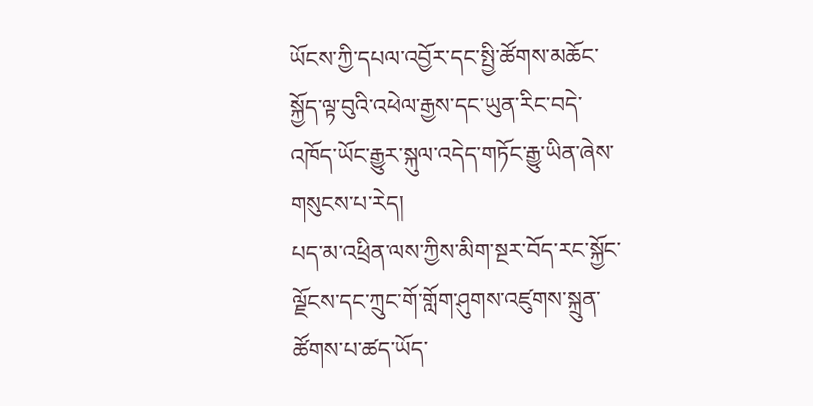ཡོངས་ཀྱི་དཔལ་འབྱོར་དང་སྤྱི་ཚོགས་མཆོང་སྐྱོད་ལྟ་བུའི་འཕེལ་རྒྱས་དང་ཡུན་རིང་བདེ་འཁོད་ཡོང་རྒྱུར་སྐུལ་འདེད་གཏོང་རྒྱུ་ཡིན་ཞེས་གསུངས་པ་རེད།
པད་མ་འཕྲིན་ལས་ཀྱིས་མིག་སྔར་བོད་རང་སྐྱོང་ལྗོངས་དང་ཀྲུང་གོ་གློག་ཤུགས་འཛུགས་སྐྲུན་ཚོགས་པ་ཚད་ཡོད་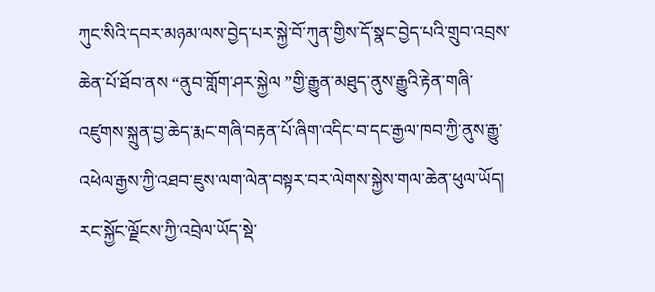ཀུང་སིའི་དབར་མཉམ་ལས་བྱེད་པར་སྐྱེ་བོ་ཀུན་གྱིས་དོ་སྣང་བྱེད་པའི་གྲུབ་འབྲས་ཆེན་པོ་ཐོབ་ནས “ནུབ་གློག་ཤར་སྐྱེལ ”གྱི་རྒྱུན་མཐུད་ནུས་རྒྱུའི་རྟེན་གཞི་འཛུགས་སྐྲུན་བྱ་ཆེད་རྨང་གཞི་བརྟན་པོ་ཞིག་འདིང་བ་དང་རྒྱལ་ཁབ་ཀྱི་ནུས་རྒྱུ་འཕེལ་རྒྱས་ཀྱི་འཐབ་ཇུས་ལག་ལེན་བསྟར་བར་ལེགས་སྐྱེས་གལ་ཆེན་ཕུལ་ཡོད། རང་སྐྱོང་ལྗོངས་ཀྱི་འབྲེལ་ཡོད་སྡེ་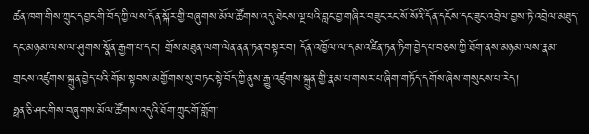ཚན་ཁག་གིས་ཀྲུང་དབྱང་གི་བོད་ཀྱི་ལས་དོན་སྐོར་གྱི་བཞུགས་མོལ་ཚོགས་འདུ་ཐེངས་ལྔ་པའི་བླང་བྱ་གཞིར་བཟུང་རང་སོ་སོའི་དོན་དངོས་དང་ཟུང་འབྲེལ་བྱས་ཏེ་འབྲེལ་མཐུད་དང་མཉམ་ལས་ལ་ཤུགས་སྣོན་རྒྱག་པ་དང་། གྲོས་མཐུན་ལག་ལེན་ནན་ཏན་བསྟར་བ། དོན་འཁྱོལ་ལ་དམ་འཛིན་ཏན་ཏིག་བྱེད་པ་བཅས་ཀྱི་ཐོག་ནས་མཉམ་ལས་རྣམ་གྲངས་འཛུགས་སྐྲུན་བྱེད་པའི་གོམ་སྟབས་མགྱོགས་སུ་བཏང་སྟེ་བོད་ཀྱི་ནུས་རྒྱུ་འཛུགས་སྐྲུན་གྱི་རྣམ་པ་གསར་པ་ཞིག་གཏོད་དགོས་ཞེས་གསུངས་པ་རེད།
ཧྥན་ཅི་ཤང་གིས་བཞུགས་མོལ་ཚོགས་འདུའི་ཐོག་ཀྲུང་གོ་གློག་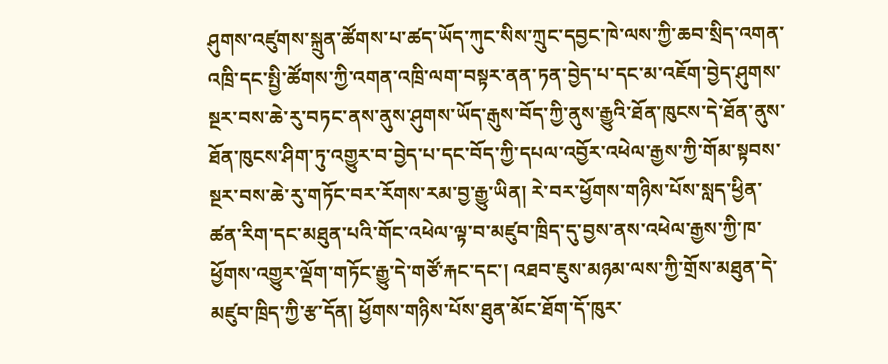ཤུགས་འཛུགས་སྐྲུན་ཚོགས་པ་ཚད་ཡོད་ཀུང་སིས་ཀྲུང་དབྱང་ཁེ་ལས་ཀྱི་ཆབ་སྲིད་འགན་འཁྲི་དང་སྤྱི་ཚོགས་ཀྱི་འགན་འཁྲི་ལག་བསྟར་ནན་ཏན་བྱེད་པ་དང་མ་འཇོག་བྱེད་ཤུགས་སྔར་བས་ཆེ་རུ་བཏང་ནས་ནུས་ཤུགས་ཡོད་རྒུས་བོད་ཀྱི་ནུས་རྒྱུའི་ཐོན་ཁུངས་དེ་ཐོན་ནུས་ཐོན་ཁུངས་ཤིག་ཏུ་འགྱུར་བ་བྱེད་པ་དང་བོད་ཀྱི་དཔལ་འབྱོར་འཕེལ་རྒྱས་ཀྱི་གོམ་སྟབས་སྔར་བས་ཆེ་རུ་གཏོང་བར་རོགས་རམ་བྱ་རྒྱུ་ཡིན། རེ་བར་ཕྱོགས་གཉིས་པོས་སླད་ཕྱིན་ཚན་རིག་དང་མཐུན་པའི་གོང་འཕེལ་ལྟ་བ་མཛུབ་ཁྲིད་དུ་བྱས་ནས་འཕེལ་རྒྱས་ཀྱི་ཁ་ཕྱོགས་འགྱུར་ལྡོག་གཏོང་རྒྱུ་དེ་གཙོ་རྐང་དང་། འཐབ་ཇུས་མཉམ་ལས་ཀྱི་གྲོས་མཐུན་དེ་མཛུབ་ཁྲིད་ཀྱི་རྩ་དོན། ཕྱོགས་གཉིས་པོས་ཐུན་མོང་ཐོག་དོ་ཁུར་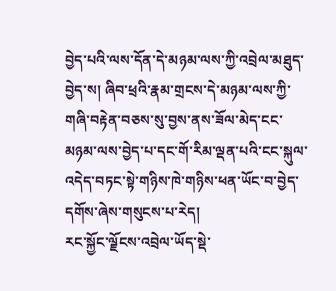བྱེད་པའི་ལས་དོན་དེ་མཉམ་ལས་ཀྱི་འབྲེལ་མཐུད་བྱེད་ས། ཞིབ་ཕྲའི་རྣམ་གྲངས་དེ་མཉམ་ལས་ཀྱི་གཞི་བརྟེན་བཅས་སུ་བྱས་ནས་ཟོལ་མེད་ངང་མཉམ་ལས་བྱེད་པ་དང་གོ་རིམ་ལྡན་པའི་ངང་སྐུལ་འདེད་བཏང་སྟེ་གཉིས་ཁེ་གཉིས་ཕན་ཡོང་བ་བྱེད་དགོས་ཞེས་གསུངས་པ་རེད།
རང་སྐྱོང་ལྗོངས་འབྲེལ་ཡོད་སྡེ་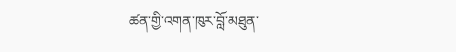ཚན་གྱི་འགན་ཁུར་བློ་མཐུན་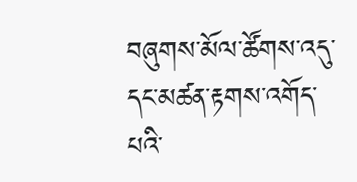བཞུགས་མོལ་ཚོགས་འདུ་དང་མཚན་རྟགས་འགོད་པའི་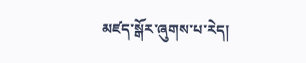མཛད་སྒོར་ཞུགས་པ་རེད།